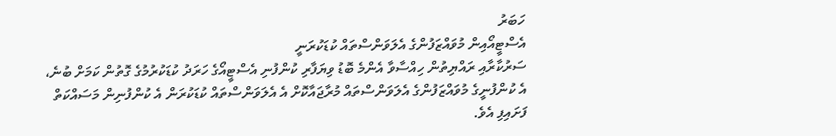ހަބަރު
އެސްޓީއޯއިން މުވައްޒަފުންގެ އެލަވަންސްތައް ކުޑަކުރަނީ
ސަރުކާރާއި ރައްޔިތުން ހިއްސާވާ އެންމެ ބޮޑު ވިޔަފާރި ކުންފުނި އެސްޓީއޯގެ ހަރަދު ކުޑަކުރުމުގެ ގޮތުން ކަމަށް ބުނެ، އެ ކުންފުނީގެ މުވައްޒަފުންގެ އެލަވަންސްތައް މުރާޖައާކޮށް އެ އެލަވަންސްތައް ކުޑަކުރަން އެ ކުންފުނިން މަސައްކަތް ފަށައިފި އެވެ.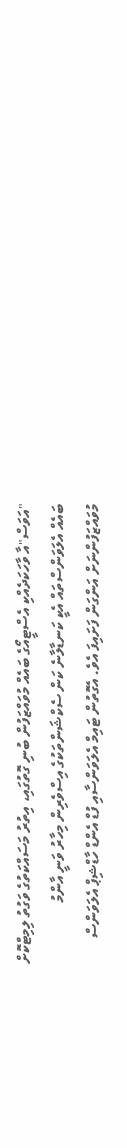"އަވަސް"އާ ވާހަކަދެއްކި އެސްޓީއޯގެ ބައެއް މުވައްޒަފުން ބުނި ގޮތުގައި، އިތުރު މަސައްކަތުގެ ވަގުތު ލިމިޓްކޮށް ބައެއް އެލަވަންސްތައް އެކީ ކަނޑާލާނެ ކަން ސެކްޝަންތަކުގެ އިސްވެރިން މިހާރު ވަނީ އާންމު މުވައްޒަފުންނަށް އަންގަން ފަށައިފަ އެވެ. އެގޮތުން ޓައިމް އެލަވަންސާއި ފުޑް އެންޑް ހާޑްޝިޕް އެލަވަންސް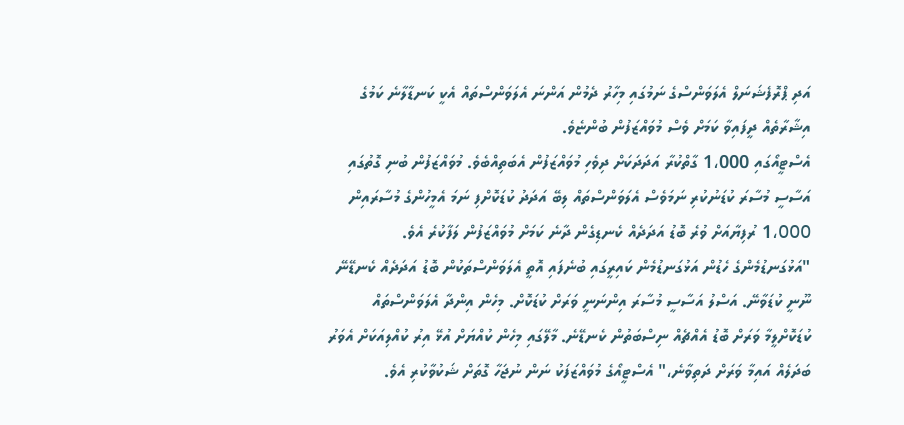އަދި ޕްރޮފެޝަނަލް އެލަވަންސްގެ ނަމުގައި މިހާރު ދެމުން އަންނަ އެލަވަންސްތައް އެކީ ކަނޑާލާނެ ކަމުގެ އިޝާރާތެއް ދީފައިވާ ކަމަށް ވެސް މުވައްޒަފުން ބުންޏެވެ.
އެސްޓީއޯގައި 1،000 ގާތްކުރާ އަދަދަކަށް ދިވެހި މުވައްޒަފުން އެބަތިއްބެވެ. މުވައްޒަފުން ބުނި ގޮތުގައި އަސާސީ މުސާރަ ކުޑަނުކުރި ނަމަވެސް އެލަވަންސްތައް ލިބޭ އަދަދު ކުޑަކޮށްފި ނަމަ އެމީހުންގެ މުސާރައިން 1،000 ރުފިޔާއަށް ވުރެ ބޮޑު އަދަދެއް ކެނޑިގެން ދާނެ ކަމަށް މުވައްޒަފުން ލަފާކުރެ އެވެ.
"އަޅުގަނޑުމެންގެ ހެޑުން އަޅުގަނޑުމެން ކައިރީގައި ބުނެފައި އޮތީ އެލަވަންސްތަކުން ބޮޑު އަދަދެއް ކެނޑޭނޭ ނޫނީ ކުޑަވާނޭ. އަސްލު އަސާސީ މުސާރަ އިންނަނީ ވަރަށް ކުޑަކޮށް. މިހެން އިންދާ އެލަވަންސްތައް ކުޑަކޮށްލީމާ ވަރަށް ބޮޑު އެއްޗެއް ނިސްބަތުން ކެނޑޭނެ. މާލޭގައި މިހެން ކުއްޔަށް އުޅޭ އިރު ކުއްލިއަކަށް އެވަރު ބަދަލެއް އައިމާ ވަރަށް ދަތިވާނެ،" އެސްޓީއޯގެ މުވައްޒަފަކު ނަން ނުޖަހާ ގޮތަށް ޝަކުވާކުރި އެވެ.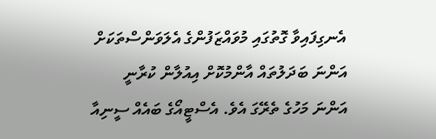އެނގިފައިވާ ގޮތުގައި މުވައްޒަފުންގެ އެލަވަންސްތަކަށް އަންނަ ބަދަލުތައް އާންމުކޮށް އިއުލާން ކުރާނީ އަންނަ މަހުގެ ތެރޭގަ އެވެ. އެސްޓީއޯގެ ބައެއް ސީނިއާ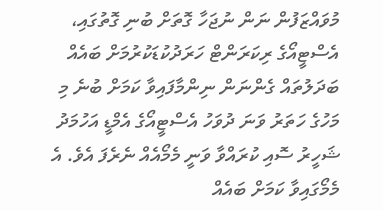މުވައްޒަފުން ނަން ނުޖަހާ ގޮތަށް ބުނި ގޮތުގައި، އެސްޓީއޯގެ ރިކަރަންޓް ހަރަދުކުޑަކުރުމަށް ބައެއް ބަދަލުތައް ގެންނަން ނިންމާފައިވާ ކަމަށް ބުނެ މި މަހުގެ ހަތަރު ވަނަ ދުވަހު އެސްޓީއޯގެ އެމްޑީ އަހުމަދު ޝަހީރު ސޮއި ކުރައްވާ ވަނީ މެމޯއެއް ނެރެފަ އެވެ. އެ މެމޯގައިވާ ކަމަށް ބައެއް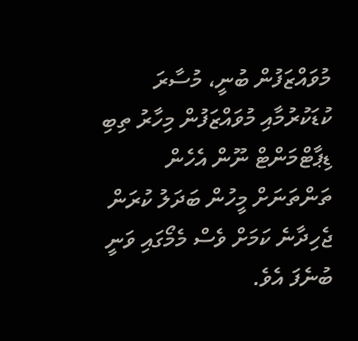މުވައްޒަފުން ބުނީ، މުސާރަ ކުޑަކުރުމާއި މުވައްޒަފުން މިހާރު ތިބި ޑިޕާޓްމަންޓް ނޫން އެހެން ތަންތަނަށް މީހުން ބަދަލު ކުރަން ޖެހިދާނެ ކަމަށް ވެސް މެމޯގައި ވަނީ ބުނެފަ އެވެ.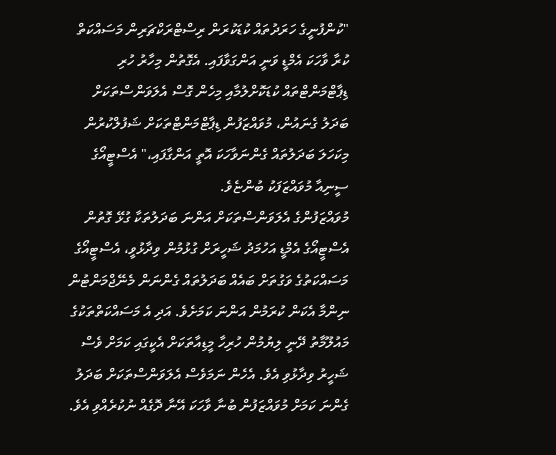"ކުންފުނީގެ ހަރަދުތައް ކުޑަކުރަން ރިސްޓްރަކްޗަރިން މަސައްކަތް ކުރާ ވާހަކަ އެމްޑީ ވަނީ އަންގަވާފައި. އެގޮތުން މިހާރު ހުރި ޑިޕާޓްމަންޓްތައް ކުޑަކޮށްލުމާއި މިހެން ގޮސް އެލަވަންސްތަކަށް ބަދަލު ގެނައުން، މުވައްޒަފުން ޑިޕާޓްމަންޓްތަކަށް ޝަފުލްކުރުން މިކަހަލަ ބަދަލުތައް ގެންނަވާހަކަ އޮތީ އަންގާފައި،" އެސްޓީއޯގެ ސީނިއާ މުވައްޒަފަކު ބުންޏެވެ.
މުވައްޒަފުންގެ އެލަވަންސްތަކަށް އަންނަ ބަދަލުތަކާ ގުޅޭ ގޮތުން އެސްޓީއޯގެ އެމްޑީ އަހުމަދު ޝަހީރަށް ގުޅުމުން ވިދާޅުވީ، އެސްޓީއޯގެ މަސައްކަތުގެ ވަގުތަށް ބައެއް ބަދަލުތައް ގެންނަން މެނޭޖްމަންޓުން ނިންމާ އެކަން ކުރަމުން އަންނަ ކަމަށެވެ. އަދި އެ މަސައްކަތްތަކުގެ މައުލޫމާތު ދޭނީ ލިޔުމުން ހުރިހާ މީޑިއާތަކަށް އެކީގައި ކަމަށް ވެސް ޝަހީރު ވިދާޅުވި އެވެ. އެހެން ނަމަވެސް އެލަވަންސްތަކަށް ބަދަލު ގެންނަ ކަމަށް މުވައްޒަފުން ބުނާ ވާހަކަ އޭނާ ދޮގެއް ނުކުރެއްވި އެވެ.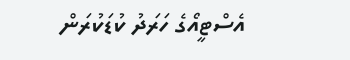އެސްޓީއޯގެ ހަރަދު ކުޑަކުރަން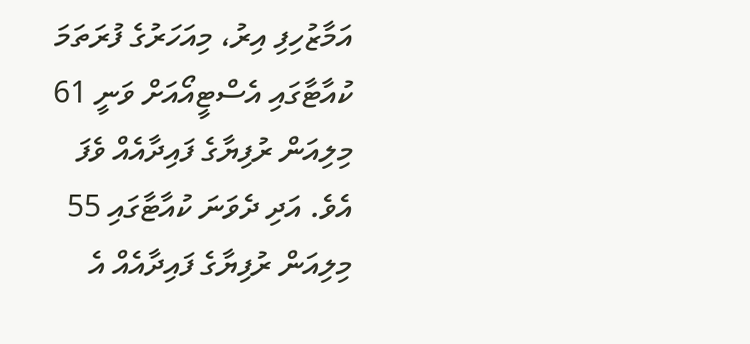އަމާޒުހިފި އިރު، މިއަހަރުގެ ފުރަތަމަ ކުއާޓާގައި އެސްޓީއޯއަށް ވަނީ 61 މިލިއަން ރުފިޔާގެ ފައިދާއެއް ވެފަ އެވެ. އަދި ދެވަނަ ކުއާޓާގައި 55 މިލިއަން ރުފިޔާގެ ފައިދާއެއް އެ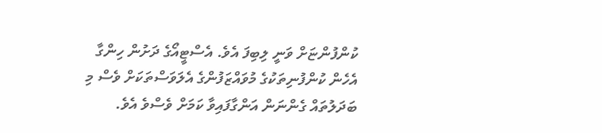ކުންފުންޏަށް ވަނީ ލިބިފަ އެވެ. އެސްޓީއޯގެ ދަށުން ހިންގާ އެހެން ކުންފުނިތަކުގެ މުވައްޒަފުންގެ އެލަވަސްތަކަށް ވެސް މި ބަދަލުތައް ގެންނަން އަންގާފައިވާ ކަމަށް ވެސްވެ އެވެ.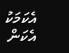އެކަމަކު އެކަން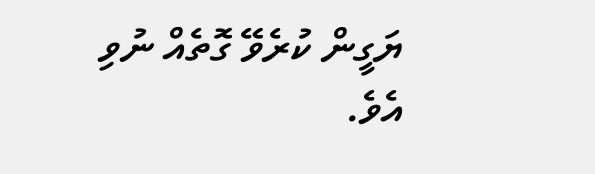ޔަގީން ކުރެވޭ ގޮތެއް ނުވި އެވެ.